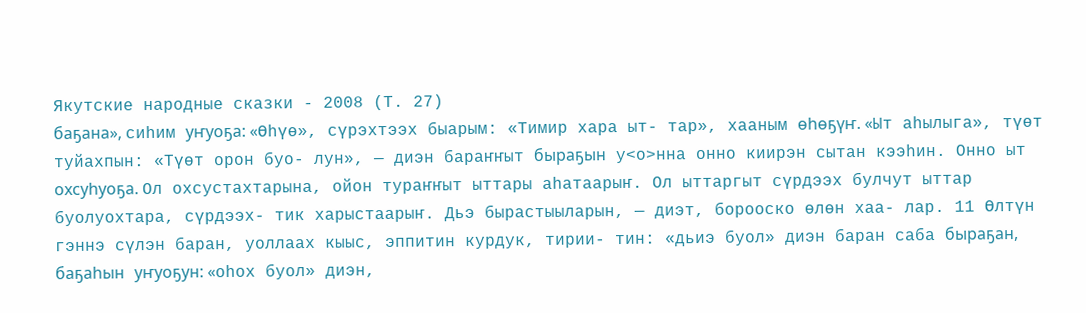Якутские народные сказки - 2008 (Т. 27)
баҕана», сиһим уҥуоҕа: «Өһүө», сүрэхтээх быарым: «Тимир хара ыт- тар», хааным өһөҕүҥ. «Ыт аһылыга», түөт туйахпын: «Түөт орон буо- лун», — диэн бараҥҥыт быраҕын у<о>нна онно киирэн сытан кээһин. Онно ыт охсуһуоҕа. Ол охсустахтарына, ойон тураҥҥыт ыттары аһатаарыҥ. Ол ыттаргыт сүрдээх булчут ыттар буолуохтара, сүрдээх- тик харыстаарыҥ. Дьэ бырастыыларын, — диэт, борооско өлөн хаа- лар. 11 Өлтүн гэннэ сүлэн баран, уоллаах кыыс, эппитин курдук, тирии- тин: «дьиэ буол» диэн баран саба быраҕан, баҕаһын уҥуоҕун: «оһох буол» диэн,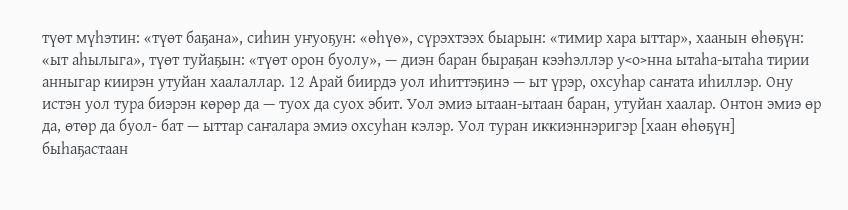түөт мүһэтин: «түөт баҕана», сиһин уҥуоҕун: «өһүө», сүрэхтээх быарын: «тимир хара ыттар», хаанын өһөҕүн: «ыт аһылыга», түөт туйаҕын: «түөт орон буолу», — диэн баран быраҕан кээһэллэр у<о>нна ытаһа-ытаһа тирии анныгар киирэн утуйан хаалаллар. 12 Арай биирдэ уол иһиттэҕинэ — ыт үрэр, охсуһар саҥата иһиллэр. Ону истэн уол тура биэрэн көрөр да — туох да суох эбит. Уол эмиэ ытаан-ытаан баран, утуйан хаалар. Онтон эмиэ өр да, өтөр да буол- бат — ыттар саҥалара эмиэ охсуһан кэлэр. Уол туран иккиэннэригэр [хаан өһөҕүн] быһаҕастаан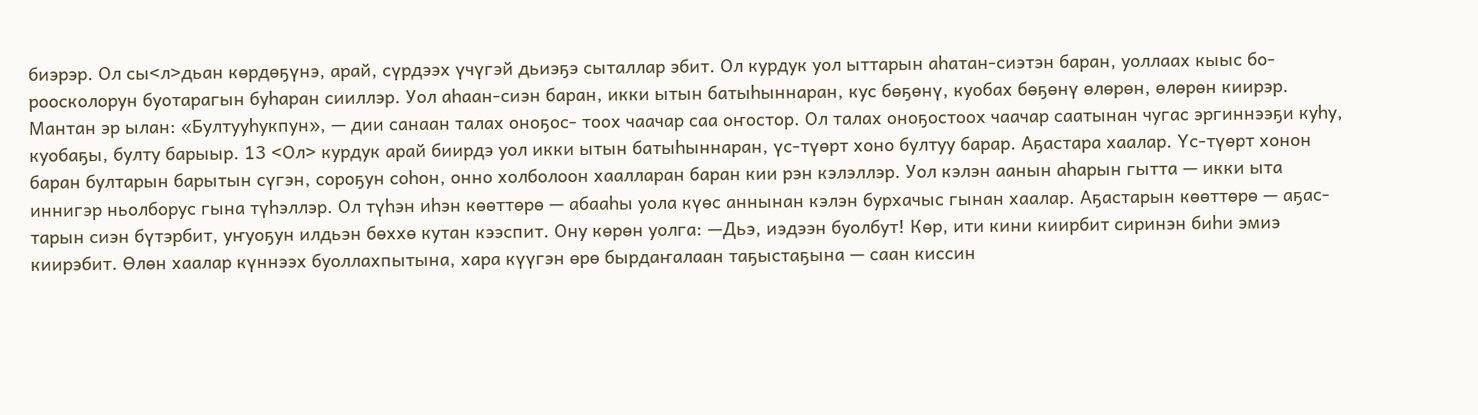биэрэр. Ол сы<л>дьан көрдөҕүнэ, арай, сүрдээх үчүгэй дьиэҕэ сыталлар эбит. Ол курдук уол ыттарын аһатан-сиэтэн баран, уоллаах кыыс бо- роосколорун буотарагын буһаран сииллэр. Уол аһаан-сиэн баран, икки ытын батыһыннаран, кус бөҕөнү, куобах бөҕөнү өлөрөн, өлөрөн киирэр. Мантан эр ылан: «Бултууһукпун», — дии санаан талах оноҕос- тоох чаачар саа оҥостор. Ол талах оноҕостоох чаачар саатынан чугас эргиннээҕи куһу, куобаҕы, булту барыыр. 13 <Ол> курдук арай биирдэ уол икки ытын батыһыннаран, үс-түөрт хоно бултуу барар. Аҕастара хаалар. Үс-түөрт хонон баран бултарын барытын сүгэн, сороҕун соһон, онно холболоон хаалларан баран кии рэн кэлэллэр. Уол кэлэн аанын аһарын гытта — икки ыта иннигэр ньолборус гына түһэллэр. Ол түһэн иһэн көөттөрө — абааһы уола күөс аннынан кэлэн бурхачыс гынан хаалар. Аҕастарын көөттөрө — аҕас- тарын сиэн бүтэрбит, уҥуоҕун илдьэн бөххө кутан кээспит. Ону көрөн уолга: —Дьэ, иэдээн буолбут! Көр, ити кини киирбит сиринэн биһи эмиэ киирэбит. Өлөн хаалар күннээх буоллахпытына, хара күүгэн өрө бырдаҥалаан таҕыстаҕына — саан киссин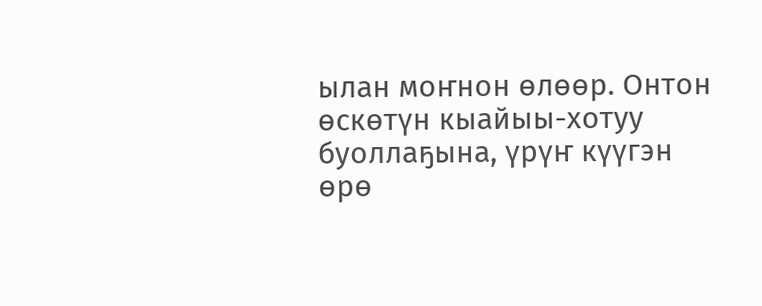ылан моҥнон өлөөр. Онтон өскөтүн кыайыы-хотуу буоллаҕына, үрүҥ күүгэн өрө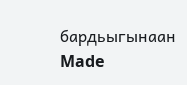бардьыгынаан
Made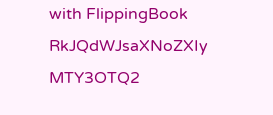with FlippingBook
RkJQdWJsaXNoZXIy MTY3OTQ2